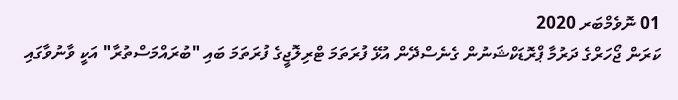01 ނޮވެމްބަރ 2020
ކަރަން ޖޯހަރްގެ ދަރުމާ ޕްރޮޑަކްޝަނުން ގެނެސްދޭން އުޅޭ ފުރަތަމަ ޓްރިލޮޖީގެ ފުރަތަމަ ބައި "ބުރައްމަސްތުރާ" އަކީ ވާނުވާގައި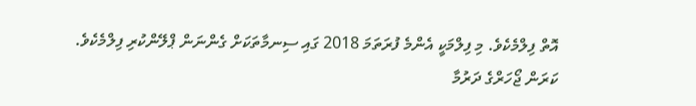އޮތް ފިލްމެކެވެ. މި ފިލްމަކީ އެންމެ ފުރަތަމަ 2018 ގައި ސިނމާތަކަށް ގެންނަން ޕްލޭންކުރި ފިލްމެކެވެ.
ކަރަން ޖޯހަރްގެ ދަރުމާ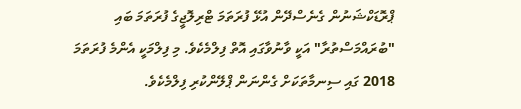ޕްރޮޑަކްޝަނުން ގެނެސްދޭން އުޅޭ ފުރަތަމަ ޓްރިލޮޖީގެ ފުރަތަމަ ބައި "ބުރައްމަސްތުރާ" އަކީ ވާނުވާގައި އޮތް ފިލްމެކެވެ. މި ފިލްމަކީ އެންމެ ފުރަތަމަ 2018 ގައި ސިނމާތަކަށް ގެންނަން ޕްލޭންކުރި ފިލްމެކެވެ.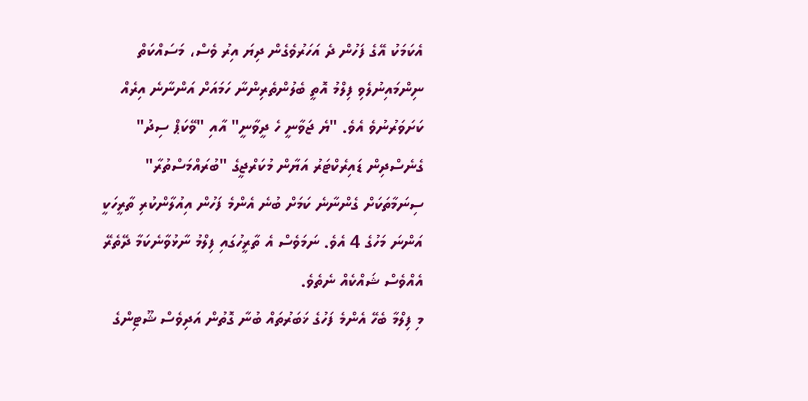އެކަމަކު އޭގެ ފަހުން ދެ އަހަރުވެގެން ދިޔަ އިރު ވެސް، މަސައްކަތް ނިންމައިނުލެވި ފިލްމު އޮތީ ބެލުންތެރިންނާ ހަމައަށް އަންނާނެ އިރެއް ކަށަވަރުނުވެ އެވެ. "ޔެ ޖަވާނީ ހެ ދީވާނީ" އާއި "ވޭކަޕް ސިދު" ގެނެސްދިން ޑައިރެކްޓަރު އަޔާން މުކަރްޖީގެ "ބުރައްމަސްތުރާ" ސިނަމާތަކަށް ގެންނާނެ ކަމަށް ބުނެ އެންމެ ފަހުން އިއުލާންކުރި ތާރީހަކީ އަންނަ މަހުގެ 4 އެވެ. ނަމަވެސް އެ ތާރީހުގައި ފިލްމު ނާޅުވާނެކަމާ ދޭތެރޭ އެއްވެސް ޝައްކެއް ނެތެވެ.
މި ފިލްމާ ބެހޭ އެންމެ ފަހުގެ ޚަބަރުތައް ބުނާ ގޮތުން އަދިވެސް ޝޫޓިންގެ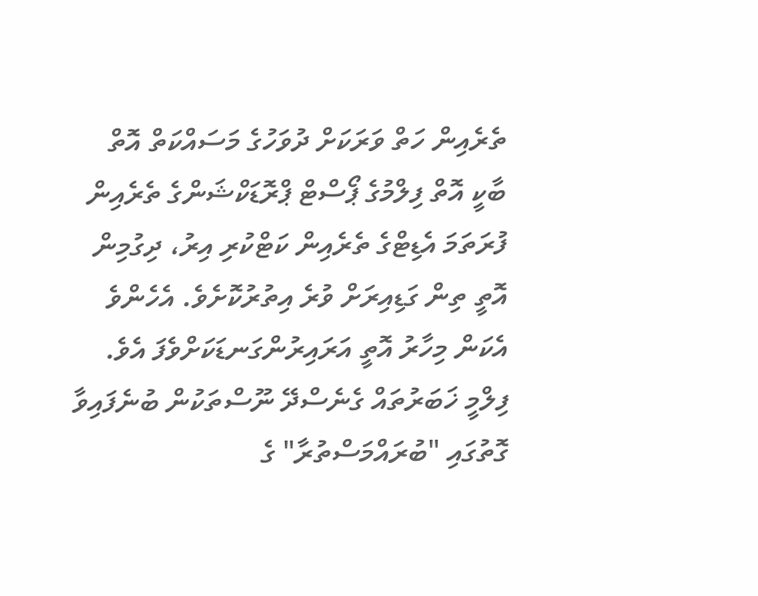ތެރެއިން ހަތް ވަރަކަށް ދުވަހުގެ މަސައްކަތް އޮތް ބާކީ އޮތް ފިލްމުގެ ޕޯސްޓް ޕްރޮޑަކްޝަންގެ ތެރެއިން ފުރަތަމަ އެޑިޓްގެ ތެރެއިން ކަޓްކުރި އިރު، ދިގުމިން އޮތީ ތިން ގަޑިއިރަށް ވުރެ އިތުރުކޮށެވެ. އެހެންވެ އެކަން މިހާރު އޮތީ އަރައިރުންގަނޑަކަށްވެފަ އެވެ.
ފިލްމީ ޚަބަރުތައް ގެނެސްދޭ ނޫސްތަކުން ބުނެފައިވާ ގޮތުގައި "ބުރައްމަސްތުރާ" ގެ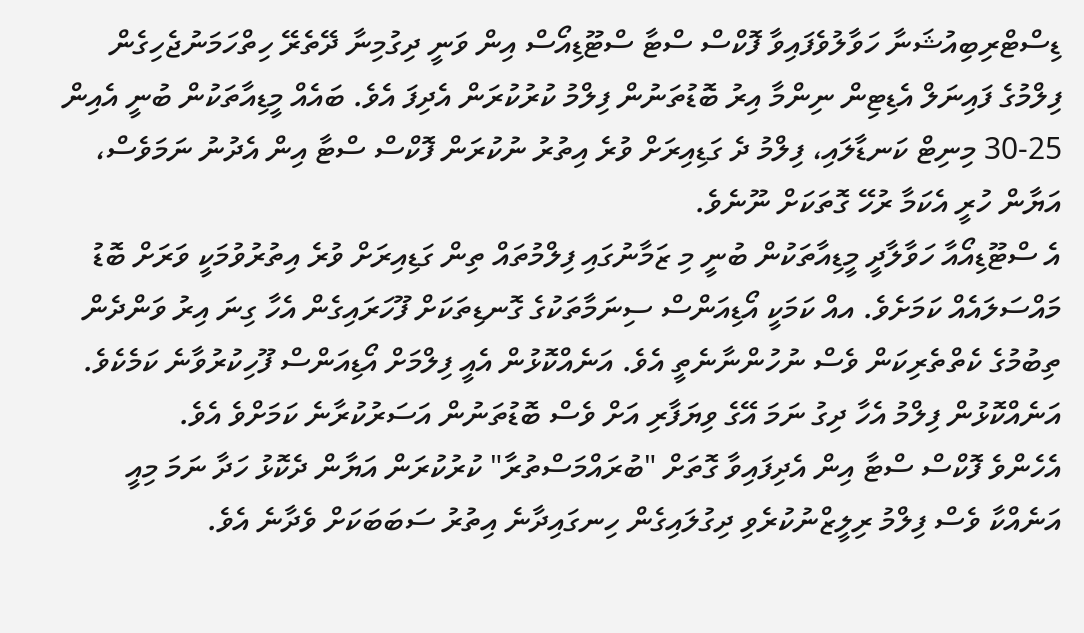ޑިސްޓްރިބިއުޝަނާ ހަވާލުވެފައިވާ ފޮކްސް ސްޓާ ސްޓޫޑިއޯސް އިން ވަނީ ދިގުމިނާ ދޭތެރޭ ހިތްހަމަނުޖެހިގެން ފިލްމުގެ ފައިނަލް އެޑިޓިން ނިންމާ އިރު ބޮޑުތަނުން ފިލްމު ކުރުކުރަން އެދިފަ އެވެ. ބައެއް މީޑިއާތަކުން ބުނީ އެއިން 25-30 މިނިޓް ކަނޑާލައި، ފިލްމު ދެ ގަޑިއިރަށް ވުރެ އިތުރު ނުކުރަން ފޮކްސް ސްޓާ އިން އެދުނު ނަމަވެސް، އަޔާން ހުރީ އެކަމާ ރުހޭ ގޮތަކަށް ނޫނެވެ.
އެ ސްޓޫޑިއޯއާ ހަވާލާދީ މީޑިއާތަކުން ބުނީ މި ޒަމާނުގައި ފިލްމުތައް ތިން ގަޑިއިރަށް ވުރެ އިތުރުވުމަކީ ވަރަށް ބޮޑު މައްސަލައެއް ކަމަށެވެ. އއް ކަމަކީ އޯޑިއަންސް ސިނަމާތަކުގެ ގޮނޑިތަކަށް ފޫހަރައިގެން އެހާ ގިނަ އިރު ވަންދެން ތިބުމުގެ ކެތްތެރިކަން ވެސް ނުހުންނާނެތީ އެވެ. އަނެއްކޮޅުން އެއީ ފިލްމަށް އޯޑިއަންސް ފޫހިކުރުވާނެ ކަމެކެވެ. އަނެއްކޮޅުން ފިލްމު އެހާ ދިގު ނަމަ އޭގެ ވިޔަފާރި އަށް ވެސް ބޮޑުތަނުން އަސަރުކުރާނެ ކަމަށްވެ އެވެ.
އެހެންވެ ފޮކްސް ސްޓާ އިން އެދިފައިވާ ގޮތަށް "ބުރައްމަސްތުރާ" ކުރުކުރަން އަޔާން ދެކޮޅު ހަދާ ނަމަ މިއީ އަނެއްކާ ވެސް ފިލްމު ރިލީޒްނުކުރެވި ދިގުލައިގެން ހިނގައިދާނެ އިތުރު ސަބަބަކަށް ވެދާނެ އެވެ.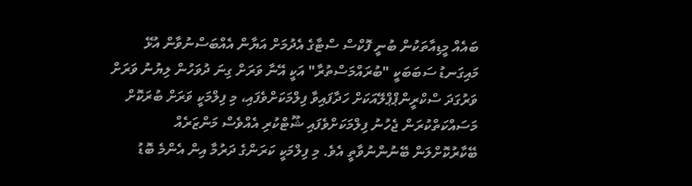ބައެއް މީޑިއާތަކުން ބުނީ ފޮކްސް ސްޓާގެ އެދުމަށް އަޔާން އެއްބަސްނުވާން އުޅޭ މައިގަނޑު ސަބަބަކީ "ބުރައްމަސްތުރާ" އަކީ އޭނާ ވަރަށް ގިނަ ދުވަހުން ލިޔުނު ވަރަށް ވަރުގަދަ ސްކްރީންޕްޕްލޭއަކަށް ހަދާފައިވާ ފިލްމަކަށްވެފައި، މި ފިލްމަކީ ވަރަށް ބުރަކޮށް މަސައްކަތްކުރަން ޖެހުނު ފިލްމަކަށްވެފައި ޝޫޓްކުރި އެއްވެސް މަންޒަރެއް ބޭކާރުކޮށްލަން ބޭނުންނުވާތީ އެވެ. މި ފިލްމަކީ ކަރަންގެ ދަރުމާ އިން އެންމެ ބޮޑު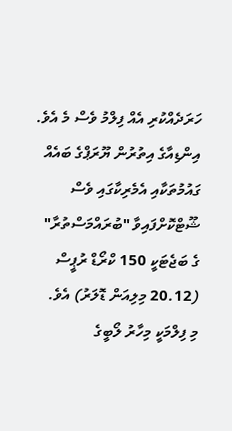ހަރަދެއްކުރި އެއް ފިލްމު ވެސް މެ އެވެ.
އިންޑިއާގެ އިތުރުން ޔޫރަޕްގެ ބައެއް ގައުމުތަކާއި އެމެރިކާގައި ވެސް ޝޫޓްކޮށްފައިވާ "ބުރައްމަސްތުރާ" ގެ ބަޖެޓަކީ 150 ކްރޯޑް ރުޕީސް (20.12 މިލިއަން ޑޮލަރު) އެވެ.
މި ފިލްމަކީ މިހާރު ލޯބީގެ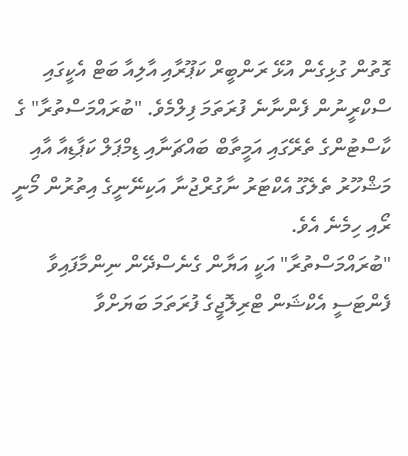ގޮތުން ގުޅިގެން އުޅޭ ރަންބީރް ކަޕޫރާއި އާލިއާ ބަޓް އެކީގައި ސްކްރީނުން ފެންނާނެ ފުރަތަމަ ފިލްމެވެ. "ބުރައްމަސްތުރާ" ގެ ކާސްޓުންގެ ތެރޭގައި އަމީތާބް ބައްޗަނާއި ޑިމްޕަލް ކަޕާޑިއާ އާއި މަޝްހޫރު ތެލެގޫ އެކްޓަރު ނާގުރްޖުނާ އަކިނޭނީގެ އިތުރުން މޯނީ ރޯއި ހިމެނެ އެވެ.
"ބުރައްމަސްތުރާ" އަކީ އަޔާން ގެނެސްދޭން ނިންމާފައިވާ ފެންޓަސީ އެކްޝަން ޓްރިލޮޖީގެ ފުރަތަމަ ބަޔަށްވާ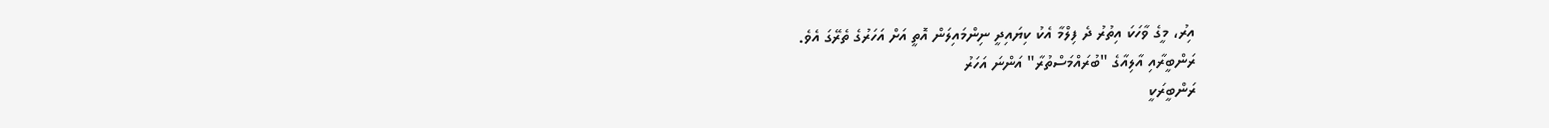އިރު، މީގެ ވާހަކަ އިތުރު ދެ ފިލްމާ އެކު ކިޔައިދީ ނިންމައިލަން އޮތީ އަށް އަހަރުގެ ތެރޭގަ އެވެ.
ރަންބީރާއި އާލިއާގެ "ބުރައްމަސްތުރާ" އަންނަ އަހަރު
ރަންބީރަކީ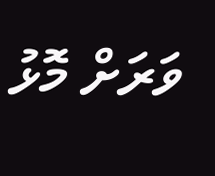ވަރަށް މޮޅު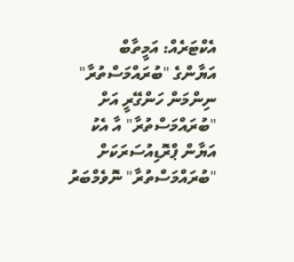އެކްޓަރެއް: އަމީތާބް
އަޔާންގެ "ބުރައްމަސްތުރާ" ނިންމަން ހަންގޭރީ އަށް
"ބުރައްމަސްތުރާ" އާ އެކު އަޔާން ޕްރޮޑިއުސަރަކަށް
"ބުރައްމަސްތުރާ" ނޮވެމްބަރު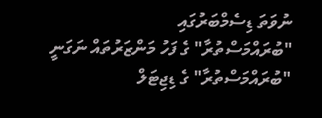ނުވަތަ ޑިސެމްބަރުގައި
"ބުރައްމަސްތުރާ" ގެ ފަހު މަންޒަރުތައް ނަގަނީ
"ބުރައްމަސްތުރާ" ގެ ޑިޖިޓަލް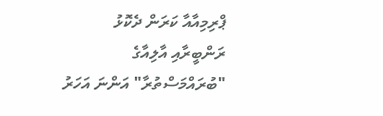ޕްރިމިއާއާ ކަރަން ދެކޮޅު
ރަންބީރާއި އާލިއާގެ "ބުރައްމަސްތުރާ" އަންނަ އަހަރު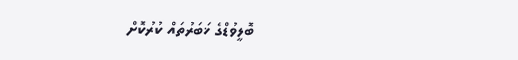ބޮލީވުޑްގެ ޚަބަރުތައް ކުރުކޮށް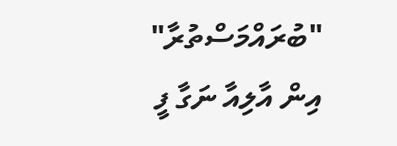"ބުރައްމަސްތުރާ" އިން އާލިއާ ނަގާ ފީ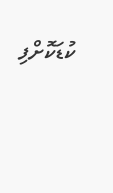ކުޑަކޮށްފި